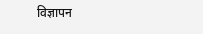विज्ञापन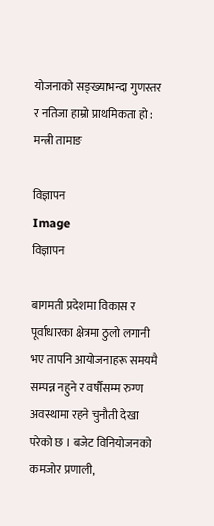योजनाको सङ्ख्याभन्दा गुणस्तर र नतिजा हाम्रो प्राथमिकता हो : मन्त्री तामाङ

विज्ञापन
Image
विज्ञापन

बागमती प्रदेशमा विकास र पूर्वाधारका क्षेत्रमा ठुलो लगानी भए तापनि आयोजनाहरू समयमै सम्पन्न नहुने र वर्षौंसम्म रुग्ण अवस्थामा रहने चुनौती देखा परेको छ । बजेट विनियोजनको कमजोर प्रणाली,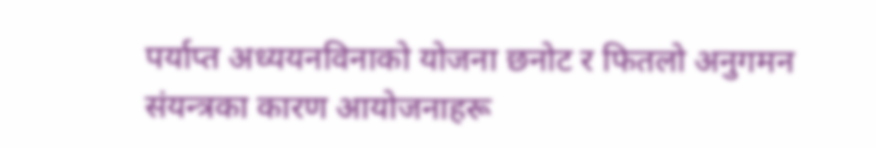पर्याप्त अध्ययनविनाको योजना छनोट र फितलो अनुगमन संयन्त्रका कारण आयोजनाहरू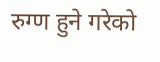रुग्ण हुने गरेको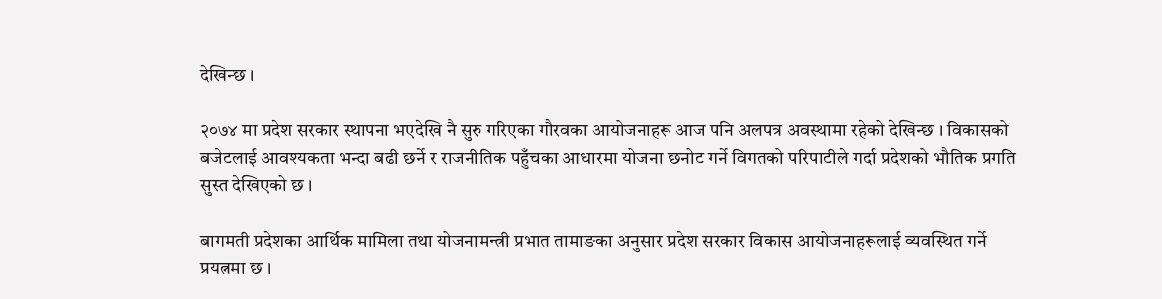देखिन्छ ।

२०७४ मा प्रदेश सरकार स्थापना भएदेखि नै सुरु गरिएका गौरवका आयोजनाहरू आज पनि अलपत्र अवस्थामा रहेको देखिन्छ । विकासको बजेटलाई आवश्यकता भन्दा बढी छर्ने र राजनीतिक पहुँचका आधारमा योजना छनोट गर्ने विगतको परिपाटीले गर्दा प्रदेशको भौतिक प्रगति सुस्त देखिएको छ ।

बागमती प्रदेशका आर्थिक मामिला तथा योजनामन्त्री प्रभात तामाङका अनुसार प्रदेश सरकार विकास आयोजनाहरूलाई व्यवस्थित गर्ने प्रयत्नमा छ ।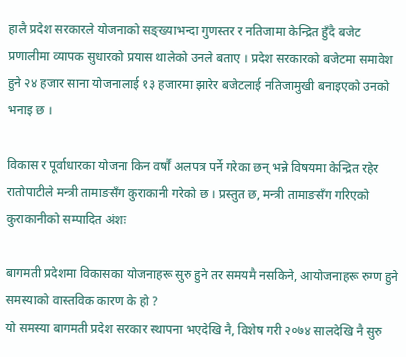हालै प्रदेश सरकारले योजनाको सङ्ख्याभन्दा गुणस्तर र नतिजामा केन्द्रित हुँदै बजेट प्रणालीमा व्यापक सुधारको प्रयास थालेको उनले बताए । प्रदेश सरकारको बजेटमा समावेश हुने २४ हजार साना योजनालाई १३ हजारमा झारेर बजेटलाई नतिजामुखी बनाइएको उनको भनाइ छ ।

विकास र पूर्वाधारका योजना किन वर्षौं अलपत्र पर्ने गरेका छन् भन्ने विषयमा केन्द्रित रहेर रातोपाटीले मन्त्री तामाङसँग कुराकानी गरेको छ । प्रस्तुत छ, मन्त्री तामाङसँग गरिएको कुराकानीको सम्पादित अंशः

बागमती प्रदेशमा विकासका योजनाहरू सुरु हुने तर समयमै नसकिने, आयोजनाहरू रुग्ण हुने समस्याको वास्तविक कारण के हो ?
यो समस्या बागमती प्रदेश सरकार स्थापना भएदेखि नै, विशेष गरी २०७४ सालदेखि नै सुरु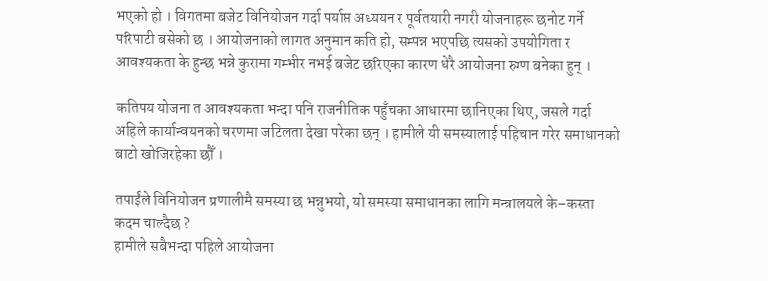भएको हो । विगतमा बजेट विनियोजन गर्दा पर्याप्त अध्ययन र पूर्वतयारी नगरी योजनाहरू छनोट गर्ने परिपाटी बसेको छ । आयोजनाको लागत अनुमान कति हो, सम्पन्न भएपछि त्यसको उपयोगिता र आवश्यकता के हुन्छ भन्ने कुरामा गम्भीर नभई बजेट छरिएका कारण धेरै आयोजना रुग्ण बनेका हुन् ।

कतिपय योजना त आवश्यकता भन्दा पनि राजनीतिक पहुँचका आधारमा छानिएका थिए, जसले गर्दा अहिले कार्यान्वयनको चरणमा जटिलता देखा परेका छन् । हामीले यी समस्यालाई पहिचान गरेर समाधानको बाटो खोजिरहेका छौँ ।

तपाईंले विनियोजन प्रणालीमै समस्या छ भन्नुभयो, यो समस्या समाधानका लागि मन्त्रालयले के–कस्ता कदम चाल्दैछ ?
हामीले सबैभन्दा पहिले आयोजना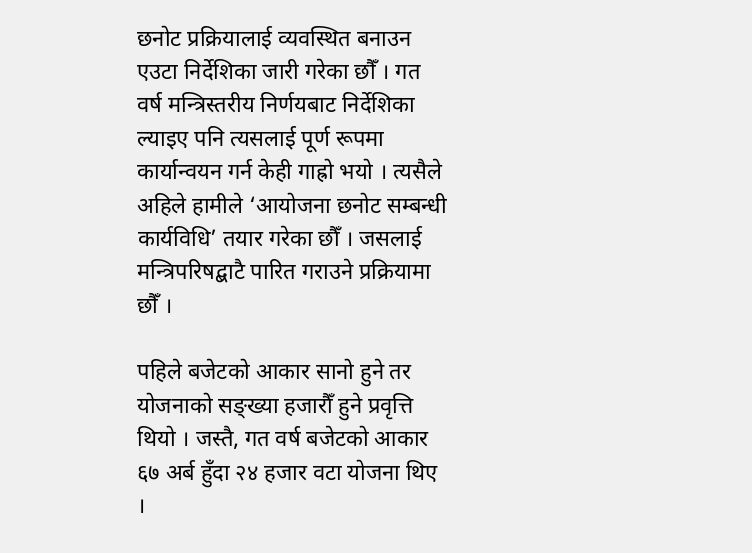छनोट प्रक्रियालाई व्यवस्थित बनाउन एउटा निर्देशिका जारी गरेका छौँ । गत वर्ष मन्त्रिस्तरीय निर्णयबाट निर्देशिका ल्याइए पनि त्यसलाई पूर्ण रूपमा कार्यान्वयन गर्न केही गाह्रो भयो । त्यसैले अहिले हामीले ‘आयोजना छनोट सम्बन्धी कार्यविधि’ तयार गरेका छौँ । जसलाई मन्त्रिपरिषद्बाटै पारित गराउने प्रक्रियामा छौँ ।

पहिले बजेटको आकार सानो हुने तर योजनाको सङ्ख्या हजारौँ हुने प्रवृत्ति थियो । जस्तै, गत वर्ष बजेटको आकार ६७ अर्ब हुँदा २४ हजार वटा योजना थिए ।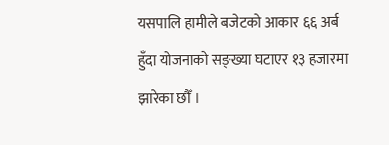यसपालि हामीले बजेटको आकार ६६ अर्ब हुँदा योजनाको सङ्ख्या घटाएर १३ हजारमा झारेका छौँ ।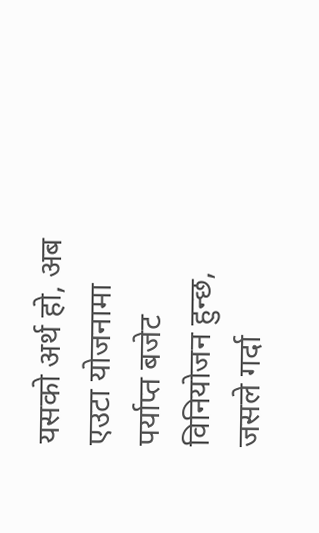यसको अर्थ हो, अब एउटा योजनामा पर्याप्त बजेट विनियोजन हुन्छ, जसले गर्दा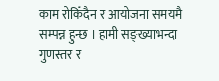काम रोकिँदैन र आयोजना समयमै सम्पन्न हुन्छ । हामी सङ्ख्याभन्दा गुणस्तर र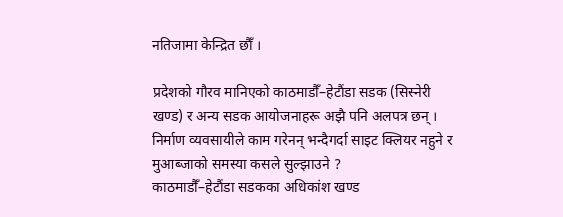नतिजामा केन्द्रित छौँ ।

प्रदेशको गौरव मानिएको काठमाडौँ–हेटौंडा सडक (सिस्नेरी खण्ड) र अन्य सडक आयोजनाहरू अझै पनि अलपत्र छन् । निर्माण व्यवसायीले काम गरेनन् भन्दैगर्दा साइट क्लियर नहुने र मुआब्जाको समस्या कसले सुल्झाउने ?
काठमाडौँ–हेटौंडा सडकका अधिकांश खण्ड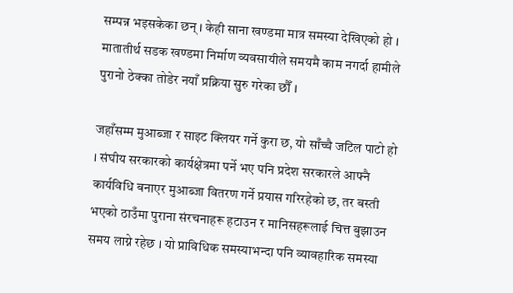सम्पन्न भइसकेका छन् । केही साना खण्डमा मात्र समस्या देखिएको हो । मातातीर्थ सडक खण्डमा निर्माण व्यवसायीले समयमै काम नगर्दा हामीले पुरानो ठेक्का तोडेर नयाँ प्रक्रिया सुरु गरेका छौँ ।

जहाँसम्म मुआब्जा र साइट क्लियर गर्ने कुरा छ, यो साँच्चै जटिल पाटो हो । संघीय सरकारको कार्यक्षेत्रमा पर्ने भए पनि प्रदेश सरकारले आफ्नै कार्यविधि बनाएर मुआब्जा वितरण गर्ने प्रयास गरिरहेको छ, तर बस्ती भएको ठाउँमा पुराना संरचनाहरू हटाउन र मानिसहरूलाई चित्त बुझाउन समय लाग्ने रहेछ । यो प्राविधिक समस्याभन्दा पनि व्यावहारिक समस्या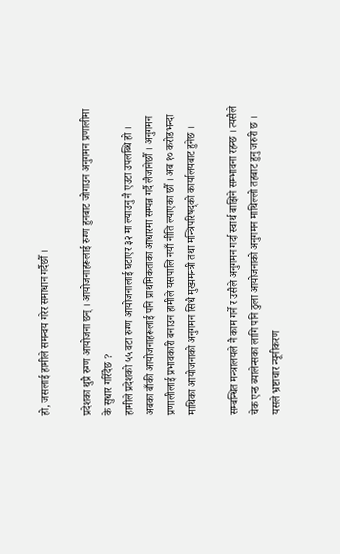हो, जसलाई हामीले समन्वय गरेर समाधान गर्दैछौँ ।

प्रदेशका थुप्रै रुग्ण आयोजना छन् । आयोजनाहरूलाई रुग्ण हुनबाट जोगाउन अनुगमन प्रणालीमा के सुधार गरिँदैछ ?
हामीले प्रदेशको ५५ वटा रुग्ण आयोजनालाई घटाएर ३२ मा ल्याउनु नै एउटा उपलब्धि हो । अबका बाँकी आयोजनाहरूलाई पनि प्राथमिकताका आधारमा सम्पन्न गर्दै लैजानेछौँ । अनुगमन प्रणालीलाई प्रभावकारी बनाउन हामीले यसपालि नयाँ नीति ल्याएका छौँ । अब १० करोडभन्दा माथिका आयोजनाको अनुगमन सिधै मुख्यमन्त्री तथा मन्त्रिपरिषद्को कार्यालयबाट हुनेछ ।

सम्बन्धित मन्त्रालयले नै काम गर्ने र उसैले अनुगमन गर्दा स्वार्थ बाझिने सम्भावना रहन्छ । त्यसैले चेक एन्ड ब्यालेन्सका लागि पनि ठुला आयोजनाको अनुगमन माथिल्लो तहबाट हुनु जरुरी छ । यसले भ्रष्टाचार न्यूनीकरण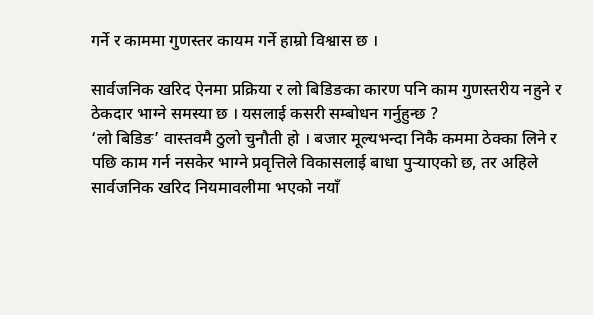गर्ने र काममा गुणस्तर कायम गर्ने हाम्रो विश्वास छ ।

सार्वजनिक खरिद ऐनमा प्रक्रिया र लो बिडिङका कारण पनि काम गुणस्तरीय नहुने र ठेकदार भाग्ने समस्या छ । यसलाई कसरी सम्बोधन गर्नुहुन्छ ?
‘लो बिडिङ’ वास्तवमै ठुलो चुनौती हो । बजार मूल्यभन्दा निकै कममा ठेक्का लिने र पछि काम गर्न नसकेर भाग्ने प्रवृत्तिले विकासलाई बाधा पुर्‍याएको छ, तर अहिले सार्वजनिक खरिद नियमावलीमा भएको नयाँ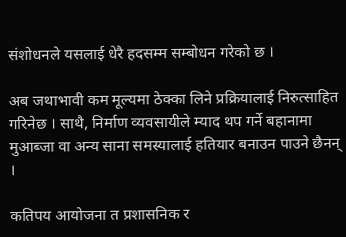संशोधनले यसलाई धेरै हदसम्म सम्बोधन गरेको छ ।

अब जथाभावी कम मूल्यमा ठेक्का लिने प्रक्रियालाई निरुत्साहित गरिनेछ । साथै, निर्माण व्यवसायीले म्याद थप गर्ने बहानामा मुआब्जा वा अन्य साना समस्यालाई हतियार बनाउन पाउने छैनन् ।

कतिपय आयोजना त प्रशासनिक र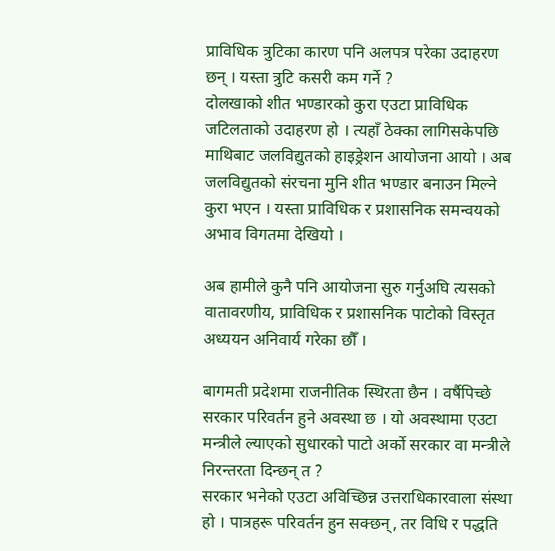प्राविधिक त्रुटिका कारण पनि अलपत्र परेका उदाहरण छन् । यस्ता त्रुटि कसरी कम गर्ने ?
दोलखाको शीत भण्डारको कुरा एउटा प्राविधिक जटिलताको उदाहरण हो । त्यहाँ ठेक्का लागिसकेपछि माथिबाट जलविद्युतको हाइड्रेशन आयोजना आयो । अब जलविद्युतको संरचना मुनि शीत भण्डार बनाउन मिल्ने कुरा भएन । यस्ता प्राविधिक र प्रशासनिक समन्वयको अभाव विगतमा देखियो ।

अब हामीले कुनै पनि आयोजना सुरु गर्नुअघि त्यसको वातावरणीय, प्राविधिक र प्रशासनिक पाटोको विस्तृत अध्ययन अनिवार्य गरेका छौँ ।

बागमती प्रदेशमा राजनीतिक स्थिरता छैन । वर्षैपिच्छे सरकार परिवर्तन हुने अवस्था छ । यो अवस्थामा एउटा मन्त्रीले ल्याएको सुधारको पाटो अर्को सरकार वा मन्त्रीले निरन्तरता दिन्छन् त ?
सरकार भनेको एउटा अविच्छिन्न उत्तराधिकारवाला संस्था हो । पात्रहरू परिवर्तन हुन सक्छन्, तर विधि र पद्धति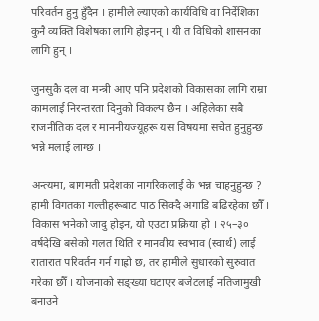परिवर्तन हुनु हुँदैन । हामीले ल्याएको कार्यविधि वा निर्देशिका कुनै व्यक्ति विशेषका लागि होइनन् । यी त विधिको शासनका लागि हुन् ।

जुनसुकै दल वा मन्त्री आए पनि प्रदेशको विकासका लागि राम्रा कामलाई निरन्तरता दिनुको विकल्प छैन । अहिलेका सबै राजनीतिक दल र माननीयज्यूहरू यस विषयमा सचेत हुनुहुन्छ भन्ने मलाई लाग्छ ।

अन्त्यमा, बागमती प्रदेशका नागरिकलाई के भन्न चाहनुहुन्छ ?
हामी विगतका गल्तीहरूबाट पाठ सिक्दै अगाडि बढिरहेका छौँ । विकास भनेको जादु होइन, यो एउटा प्रक्रिया हो । २५–३० वर्षदेखि बसेको गलत थिति र मानवीय स्वभाव (स्वार्थ) लाई रातारात परिवर्तन गर्न गाह्रो छ, तर हामीले सुधारको सुरुवात गरेका छौँ । योजनाको सङ्ख्या घटाएर बजेटलाई नतिजामुखी बनाउने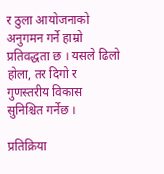र ठुला आयोजनाको अनुगमन गर्ने हाम्रो प्रतिवद्धता छ । यसले ढिलो होला, तर दिगो र गुणस्तरीय विकास सुनिश्चित गर्नेछ ।

प्रतिक्रिया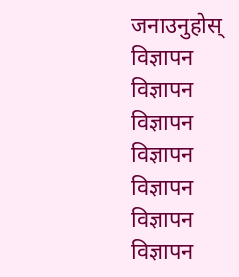जनाउनुहोस्
विज्ञापन
विज्ञापन
विज्ञापन
विज्ञापन
विज्ञापन
विज्ञापन
विज्ञापन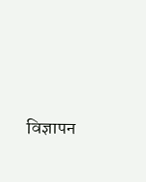विज्ञापन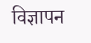विज्ञापन